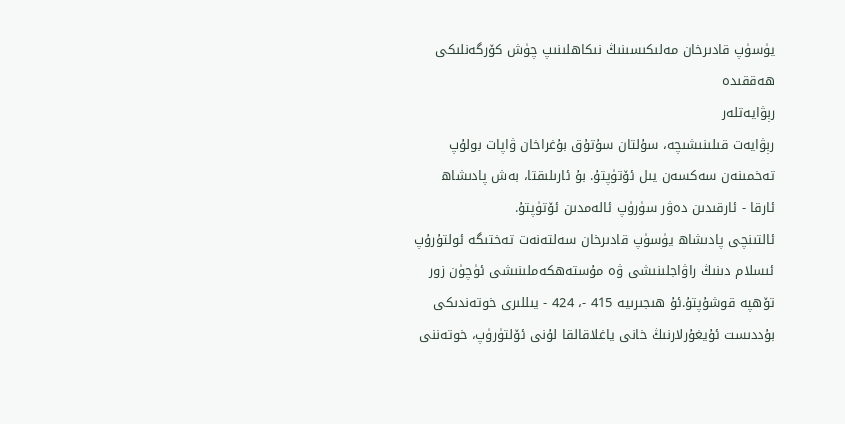يۈسۈپ قادىرخان مەلىكىسىنىڭ نىكاھلىنىپ چۈش كۆرگەنلىكى ھەققىدە
رېۋايەتلەر
رېۋايەت قىلىنىشىچە، سۇلتان سۇتۇق بۇغراخان ۋاپات بولۇپ تەخمىنەن سەكسەن يىل ئۆتۈپتۇ. بۇ ئارىلىقتا، بەش پادىشاھ ئارقا - ئارقىدىن دەۋر سۈرۈپ ئالەمدىن ئۆتۈپتۇ.
ئالتىنچى پادىشاھ يۈسۈپ قادىرخان سەلتەنەت تەختىگە ئولتۇرۇپ ئىسلام دىنىڭ راۋاجلىنىشى ۋە مۇستەھكەملىنىشى ئۈچۈن زور تۆھپە قوشۇپتۇ.ئۇ ھىجىرىيە 415 -، 424 - يىللىرى خوتەندىكى بۇددىست ئۇيغۇرلارنىڭ خانى ياغلاقالقا لۇنى ئۆلتۈرۈپ، خوتەننى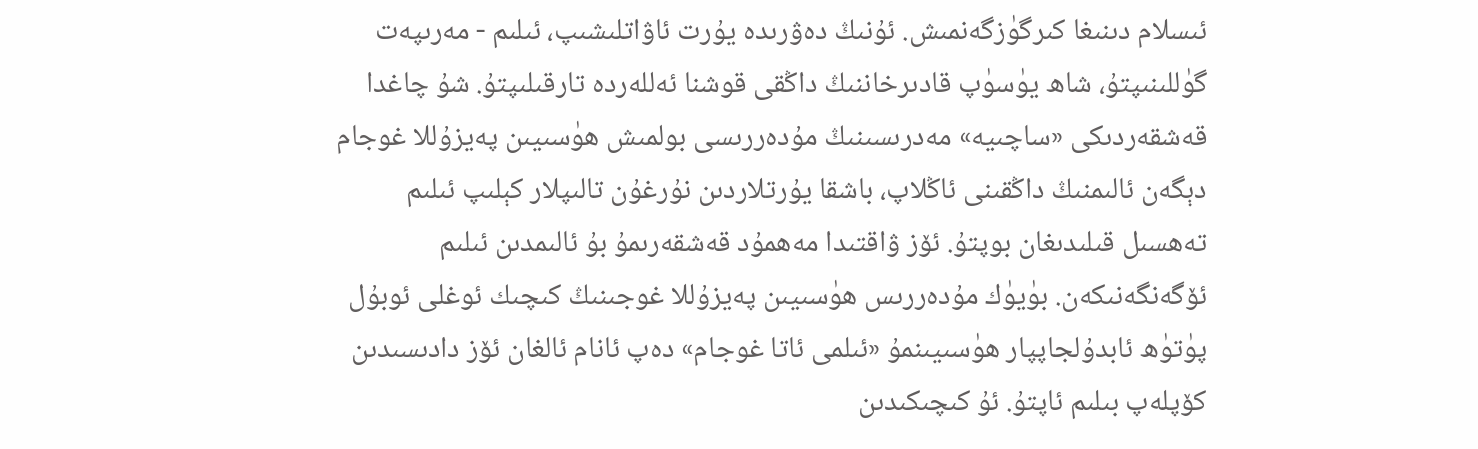ئىسلام دىنىغا كىرگۈزگەنمىش. ئۇنىڭ دەۋرىدە يۇرت ئاۋاتلىشىپ، ئىلىم - مەرىپەت گۈللىنىپتۇ، شاھ يۈسۈپ قادىرخاننىڭ داڭقى قوشنا ئەللەردە تارقىلىپتۇ. شۇ چاغدا قەشقەردىكى «ساچىيە» مەدرىسىنىڭ مۇدەررىسى بولمىش ھۈسىيىن پەيزۇللا غوجام دېگەن ئالىمنىڭ داڭقىنى ئاڭلاپ، باشقا يۇرتلاردىن نۇرغۇن تالىپلار كېلىپ ئىلىم تەھسىل قىلىدىغان بوپتۇ. ئۆز ۋاقتىدا مەھمۇد قەشقەرىمۇ بۇ ئالىمدىن ئىلىم ئۆگەنگەنىكەن. بۈيۈك مۇدەررىس ھۈسىيىن پەيزۇللا غوجىنىڭ كىچىك ئوغلى ئوبۇل پۈتۈھ ئابدۇلجاپپار ھۈسىيىنمۇ «ئىلمى ئاتا غوجام» دەپ ئانام ئالغان ئۆز دادىسىدىن كۆپلەپ بىلىم ئاپتۇ. ئۇ كىچىكىدىن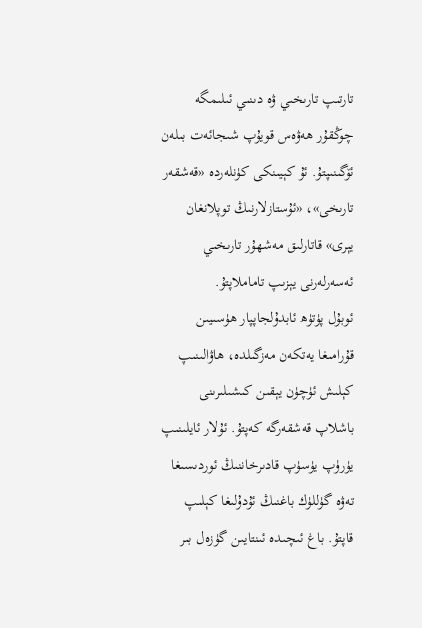تارتىپ تارىخىي ۋە دىنىي ئىلىمگە چوڭقۇر ھەۋەس قويۇپ شىجائەت بىلەن ئۆگىنىپتۇ. ئۇ كېيىنكى كۈنلەردە «قەشقەر تارىخى»، «ئۇستازلارنىڭ توپلانغان يېرى» قاتارلىق مەشھۇر تارىخىي ئەسەرلەرنى يېزىپ تاماملاپتۇ.
ئوبۇل پۈتۈھ ئابدۇلجاپپار ھۈسىيىن قۇرامىغا يەتكەن مەزگىلدە، ھاۋالىنىپ كېلىش ئۈچۈن يېقىن كىشىلىرىنى باشلاپ قەشقەرگە كەپتۇ. ئۇلار ئايلىنىپ يۈرۈپ يۈسۈپ قادىرخاننىڭ ئوردىسىغا تەۋە گۈللۈك باغنىڭ ئۇدۇلىغا كېلىپ قاپتۇ. باغ ئىچىدە ئىنتايىن گۈزەل بىر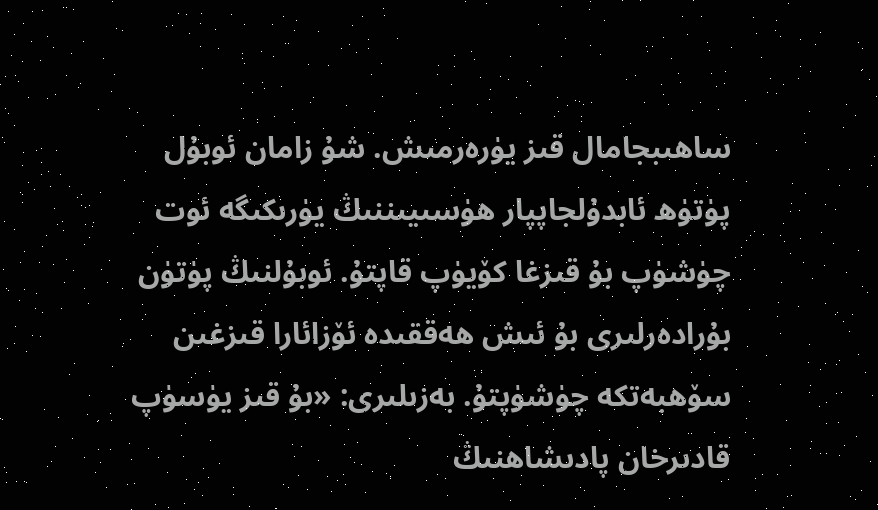ساھىبجامال قىز يۈرەرمىش. شۇ زامان ئوبۇل پۈتۈھ ئابدۇلجاپپار ھۈسىيىننىڭ يۈرىكىگە ئوت چۈشۈپ بۇ قىزغا كۆيۈپ قاپتۇ. ئوبۇلنىڭ پۈتۈن بۇرادەرلىرى بۇ ئىش ھەققىدە ئۆزائارا قىزغىن سۆھبەتكە چۈشۈپتۇ. بەزىلىرى: «بۇ قىز يۈسۈپ قادىرخان پادىشاھنىڭ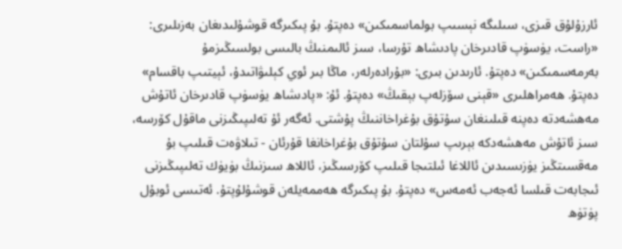ئارزۇلۇق قىزى، سىلىگە نېسىپ بولماسمىكىن» دەپتۇ. بۇ پىكىرگە قوشۇلىدىغان بەزىلىرى: «راست، يۈسۈپ قادىرخان پادىشاھ تۇرسا، سىز ئالىمنىڭ بالىسى بولسىڭىزمۇ بەرمەسمىكىن» دەپتۇ. ئارىدىن بىرى: «بۇرادەرلەر، ماڭا بىر ئوي كېلىۋاتىدۇ، ئېيتىپ باقسام» دەپتۇ. ھەمراھلىرى «قېنى سۆزلەپ بېقىڭ» دەپتۇ. ئۇ: «پادىشاھ يۈسۈپ قادىرخان ئاتۇش مەھشەدتە دەپنە قىلىنغان سۇتۇق بۇغراخاننىڭ پۇشتى. ئەگەر ئۇ تەلىپىڭىزنى ماقۇل كۆرسە، سىز ئاتۇش مەھشەدكە بېرىپ سۇلتان سۇتۇق بۇغراخانغا قۇرئان - تىلاۋەت قىلىپ بۇ مەقسىتڭىز يۈزىسىدىن ئاللاغا ئىلتىجا قىلىپ كۆرسىڭىز، ئاللاھ سىزنىڭ بۈيۈك تەلىپىڭىزنى ئىجابەت قىلسا ئەجەب ئەمەس» دەپتۇ. بۇ پىكىرگە ھەممەيلەن قوشۇلۇپتۇ. ئەتىسى ئوبۇل پۈتۈھ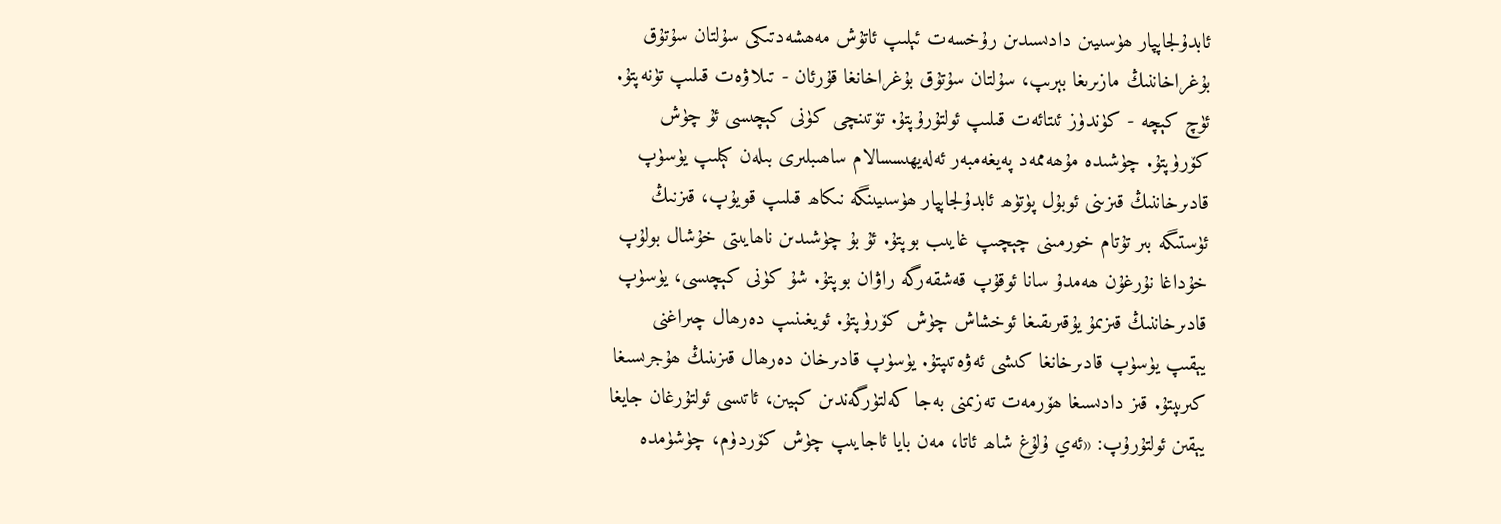ئابدۇلجاپپار ھۈسىيىن دادىسىدىن رۇخسەت ئېلىپ ئاتۇش مەھشەدتىكى سۇلتان سۇتۇق بۇغراخاننىڭ مازىرىغا بېرىپ، سۇلتان سۇتۇق بۇغراخانغا قۇرئان - تىلاۋەت قىلىپ تۈنەپتۇ. ئۈچ كېچە - كۈندۈز ئىتائەت قىلىپ ئولتۇرۇپتۇ. تۆتىنچى كۈنى كېچىسى ئۇ چۈش كۆرۈپتۇ. چۈشىدە مۇھەممەد پەيغەمبەر ئەلەيھىسسالام ساھىبلىرى بىلەن كېلىپ يۈسۈپ قادىرخاننىڭ قىزىنى ئوبۇل پۈتۈھ ئابدۇلجاپپار ھۈسىيىنگە نىكاھ قىلىپ قويۇپ، قىزنىڭ ئۈستىگە بىر تۇتام خورمىنى چېچىپ غايىب بوپتۇ. ئۇ بۇ چۈشىدىن ناھايىتى خۇشال بولۇپ خۇداغا نۇرغۇن ھەمدۇ سانا ئوقۇپ قەشقەرگە راۋان بوپتۇ. شۇ كۈنى كېچىسى، يۈسۈپ قادىرخاننىڭ قىزىمۇ يۇقىرىقىغا ئوخشاش چۈش كۆرۈپتۇ. ئويغىنىپ دەرھال چىراغنى يېقىپ يۈسۈپ قادىرخانغا كىشى ئەۋەتىپتۇ. يۈسۈپ قادىرخان دەرھال قىزىنىڭ ھۇجرىسىغا كىرىپتۇ. قىز دادىسىغا ھۆرمەت تەزىمنى بەجا كەلتۈرگەندىن كېيىن، ئاتىسى ئولتۇرغان جايغا يېقىن ئولتۇرۇپ: «ئەي ۇلۇغ شاھ ئاتا، مەن بايا ئاجايىپ چۈش كۆردۈم، چۈشۈمدە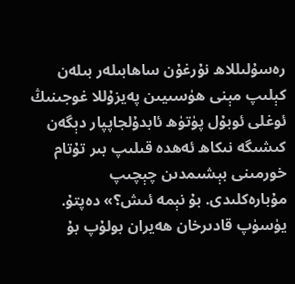رەسۇلىللاھ نۇرغۇن ساھابىلەر بىلەن كېلىپ مېنى ھۈسىيىن پەيزۇللا غوجىنىڭ ئوغلى ئوبۇل پۈتۈھ ئابدۇلجاپپار دېگەن كىشىگە نىكاھ ئەھدە قىلىپ بىر تۇتام خورمىنى بېشىمدىن چېچىپ مۇبارەكلىدى. بۇ نېمە ئىش؟» دەپتۇ. يۈسۈپ قادىرخان ھەيران بولۇپ بۇ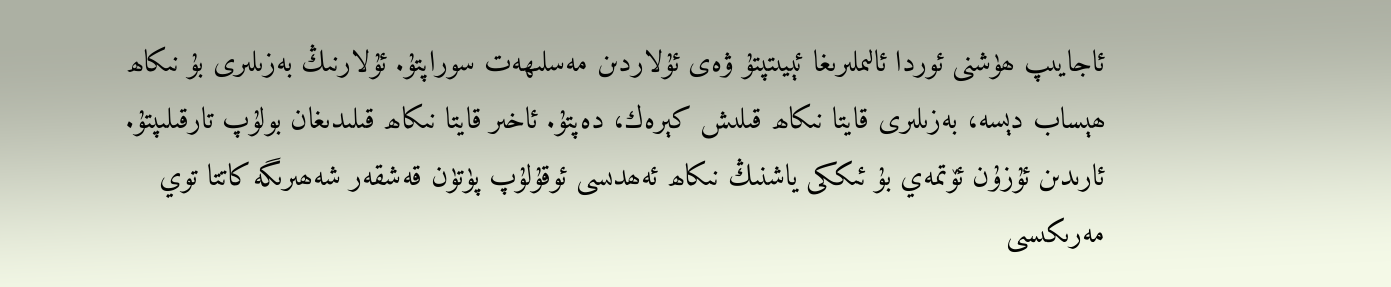ئاجايىپ ھۈشنى ئوردا ئالىملىرىغا ئېيىتپتۇ ۋەى ئۇلاردىن مەسلىھەت سوراپتۇ. ئۇلارنىڭ بەزىلىرى بۇ نىكاھ ھېساب دېسە، بەزىلىرى قايتا نىكاھ قىلىش كېرەك، دەپتۇ. ئاخىر قايتا نىكاھ قىلىدىغان بولۇپ تارقىلىپتۇ. ئارىدىن ئۇزۇن ئۆتمەي بۇ ئىككى ياشنىڭ نىكاھ ئەھدىسى ئوقۇلۇپ پۈتۈن قەشقەر شەھىرىگە كاتتا توي مەرىكىسى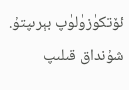ئۆتكۈزۈلۈپ بېرىپتۇ.
شۇنداق قىلىپ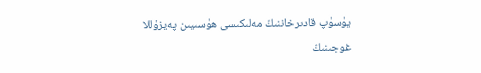يۈسۈپ قادىرخاننىڭ مەلىكىسى ھۈسىيىن پەيزۇللا غوجىنىڭ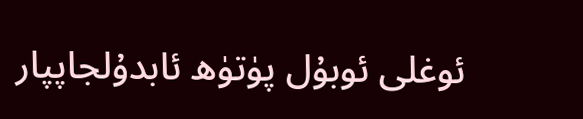ئوغلى ئوبۇل پۈتۈھ ئابدۇلجاپپار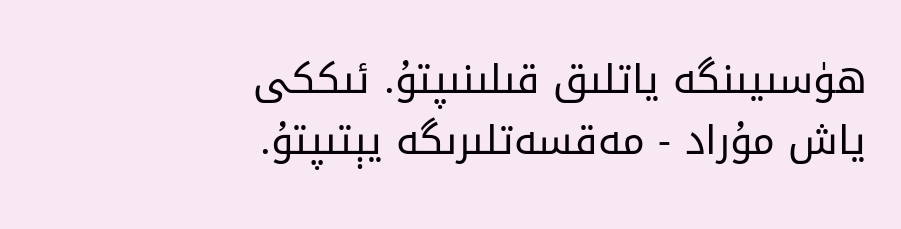ھۈسىيىنگە ياتلىق قىلىنىپتۇ. ئىككى ياش مۇراد - مەقسەتلىرىگە يېتىپتۇ.